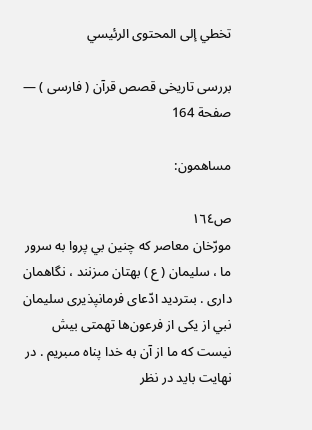تخطي إلى المحتوى الرئيسي

بررسى تاريخى قصص قرآن ( فارسى ) — صفحة 164

مساهمون:

ص١٦٤
مورّخان معاصر كه چنين بي پروا به سرور ما ، سليمان ( ع ) بهتان مىزنند ، نگاهمان دارى . بىترديد ادّعاى فرمانپذيرى سليمان نبي از يكى از فرعون‌ها تهمتى بيش نيست كه ما از آن به خدا پناه مىبريم . در نهايت بايد در نظر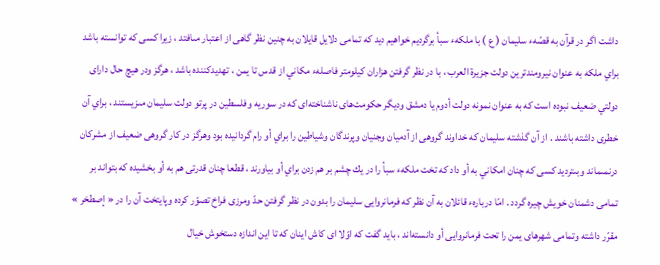داشت اگر در قرآن به قصّهء سليمان ( ع ) با ملكهء سبأ برگرديم خواهيم ديد كه تمامى دلايل قايلان به چنين نظر گاهى از اعتبار مىافتد ، زيرا كسى كه توانسته باشد براي ملكه به عنوان نيرومندترين دولت جزيرة العرب ، با در نظر گرفتن هزاران كيلومتر فاصلهء مكاني از قدس تا يمن ، تهديدكننده باشد ، هرگز ودر هيچ حال داراى دولتي ضعيف نبوده است كه به عنوان نمونه دولت أدوم يا دمشق وديگر حكومت‌هاى ناشناخته‌اى كه در سوريه وفلسطين در پرتو دولت سليمان مىزيستند ، براي آن خطرى داشته باشند . از آن گذشته سليمان كه خداوند گروهى از آدميان وجنيان وپرندگان وشياطين را براي أو رام گردانيده بود وهرگز در كار گروهى ضعيف از مشركان درنمىماند وبىترديد كسى كه چنان امكاني به أو داد كه تخت ملكهء سبأ را در يك چشم بر هم زدن براي أو بياورند ، قطعا چنان قدرتى هم به أو بخشيده كه بتواند بر تمامى دشمنان خويش چيره گردد . امّا دربارهء قائلان به آن نظر كه فرمانروايى سليمان را بدون در نظر گرفتن حدّ ومرزى فراخ تصوّر كرده وپايتخت آن را در « إصطخر » مقرّر داشته وتمامى شهرهاى يمن را تحت فرمانروايى أو دانسته‌اند ، بايد گفت كه اوّلا اى كاش اينان كه تا اين اندازه دستخوش خيال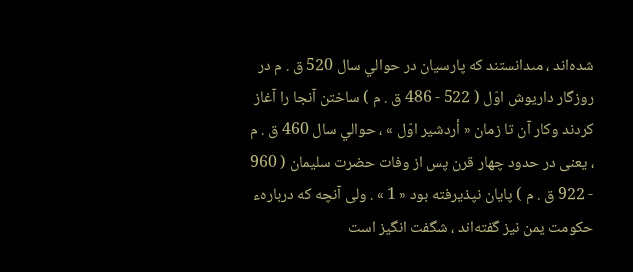شده‌اند ، مىدانستند كه پارسيان در حوالي سال 520 ق . م در روزگار داريوش اوّل ( 522 - 486 ق . م ) ساختن آنجا را آغاز كردند وكار آن تا زمان « أردشير اوّل » ، حوالي سال 460 ق . م ، يعنى در حدود چهار قرن پس از وفات حضرت سليمان ( 960 - 922 ق . م ) پايان نپذيرفته بود « 1 » . ولى آنچه كه دربارهء حكومت يمن نيز گفته‌اند ، شگفت انگيز است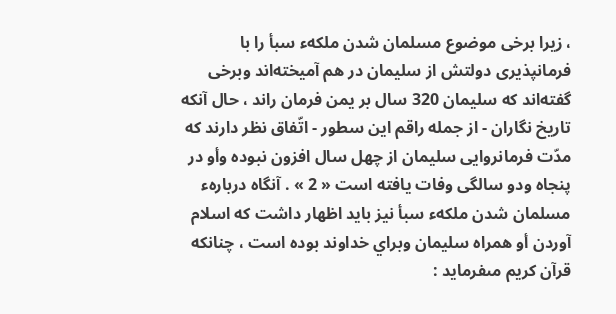، زيرا برخى موضوع مسلمان شدن ملكهء سبأ را با فرمانپذيرى دولتش از سليمان در هم آميخته‌اند وبرخى گفته‌اند كه سليمان 320 سال بر يمن فرمان راند ، حال آنكه تاريخ نگاران - از جمله راقم اين سطور - اتّفاق نظر دارند كه مدّت فرمانروايى سليمان از چهل سال افزون نبوده وأو در پنجاه ودو سالگى وفات يافته است « 2 » . آنگاه دربارهء مسلمان شدن ملكهء سبأ نيز بايد اظهار داشت كه اسلام آوردن أو همراه سليمان وبراي خداوند بوده است ، چنانكه قرآن كريم مىفرمايد :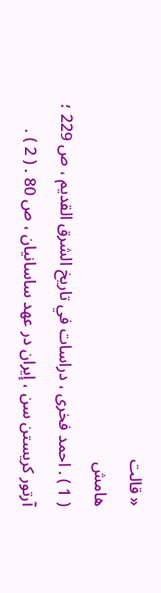« قالت
هامش
( 1 ) . احمد فخرى ، دراسات في تاريخ الشرق القديم ، ص 229 ؛ آرتور كريستن سن ، إيران در عهد ساسانيان ، ص 80 . ( 2 ) .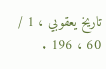تاريخ يعقوبي ، 1 / 60 ، 196 .